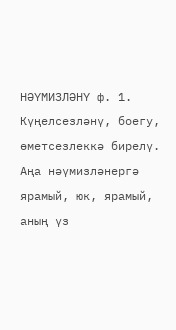НӘҮМИЗЛӘНҮ ф. 1. Күңелсезләнү, боегу, өметсезлеккә бирелү. Аңа нәүмизләнергә ярамый, юк, ярамый, аның үз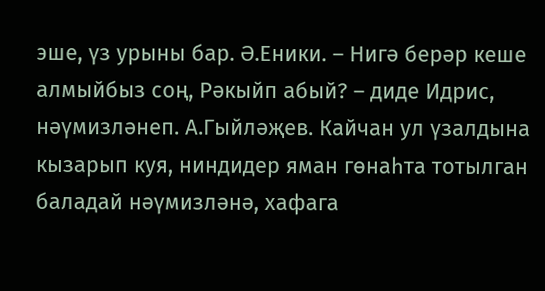эше, үз урыны бар. Ә.Еники. – Нигә берәр кеше алмыйбыз соң, Рәкыйп абый? – диде Идрис, нәүмизләнеп. А.Гыйләҗев. Кайчан ул үзалдына кызарып куя, ниндидер яман гөнаһта тотылган баладай нәүмизләнә, хафага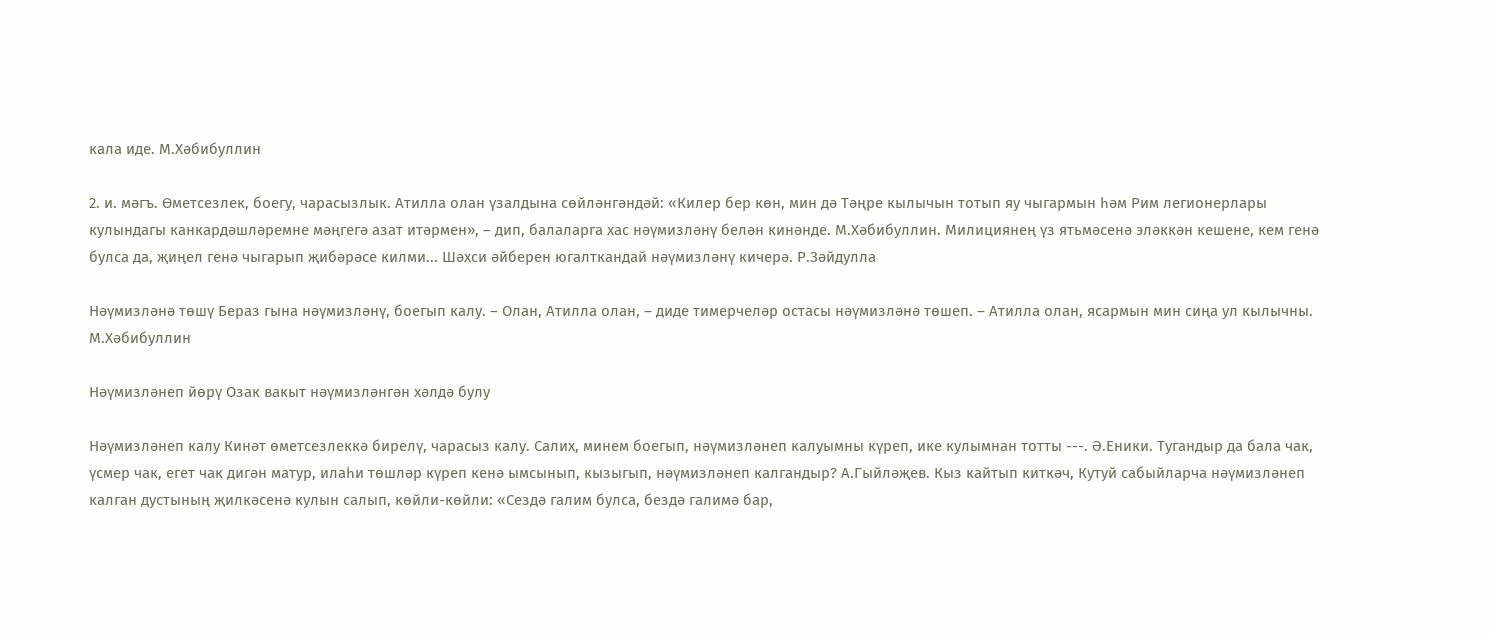кала иде. М.Хәбибуллин

2. и. мәгъ. Өметсезлек, боегу, чарасызлык. Атилла олан үзалдына сөйләнгәндәй: «Килер бер көн, мин дә Тәңре кылычын тотып яу чыгармын һәм Рим легионерлары кулындагы канкардәшләремне мәңгегә азат итәрмен», – дип, балаларга хас нәүмизләнү белән кинәнде. М.Хәбибуллин. Милициянең үз ятьмәсенә эләккән кешене, кем генә булса да, җиңел генә чыгарып җибәрәсе килми... Шәхси әйберен югалткандай нәүмизләнү кичерә. Р.Зәйдулла

Нәүмизләнә төшү Бераз гына нәүмизләнү, боегып калу. – Олан, Атилла олан, – диде тимерчеләр остасы нәүмизләнә төшеп. – Атилла олан, ясармын мин сиңа ул кылычны. М.Хәбибуллин

Нәүмизләнеп йөрү Озак вакыт нәүмизләнгән хәлдә булу

Нәүмизләнеп калу Кинәт өметсезлеккә бирелү, чарасыз калу. Салих, минем боегып, нәүмизләнеп калуымны күреп, ике кулымнан тотты ---. Ә.Еники. Тугандыр да бала чак, үсмер чак, егет чак дигән матур, илаһи төшләр күреп кенә ымсынып, кызыгып, нәүмизләнеп калгандыр? А.Гыйләҗев. Кыз кайтып киткәч, Кутуй сабыйларча нәүмизләнеп калган дустының җилкәсенә кулын салып, көйли-көйли: «Сездә галим булса, бездә галимә бар,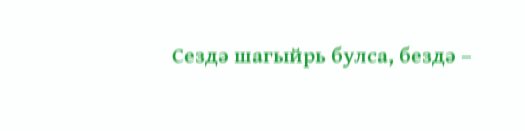Сездә шагыйрь булса, бездә –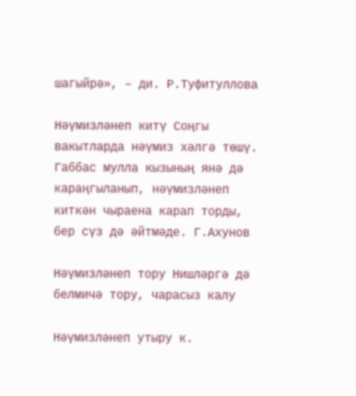шагыйрә», – ди. Р.Туфитуллова

Нәүмизләнеп китү Соңгы вакытларда нәүмиз хәлгә төшү. Габбас мулла кызының янә дә караңгыланып, нәүмизләнеп киткән чыраена карап торды, бер сүз дә әйтмәде. Г.Ахунов

Нәүмизләнеп тору Нишләргә дә белмичә тору, чарасыз калу

Нәүмизләнеп утыру к.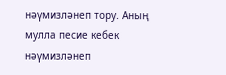нәүмизләнеп тору. Аның мулла песие кебек нәүмизләнеп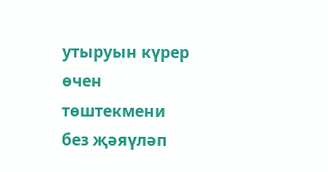утыруын күрер өчен төштекмени без җәяүләп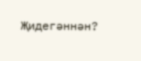Җидегәннән?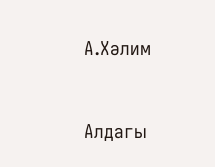А.Хәлим



Алдагы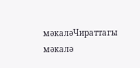мәкаләЧираттагы мәкалә